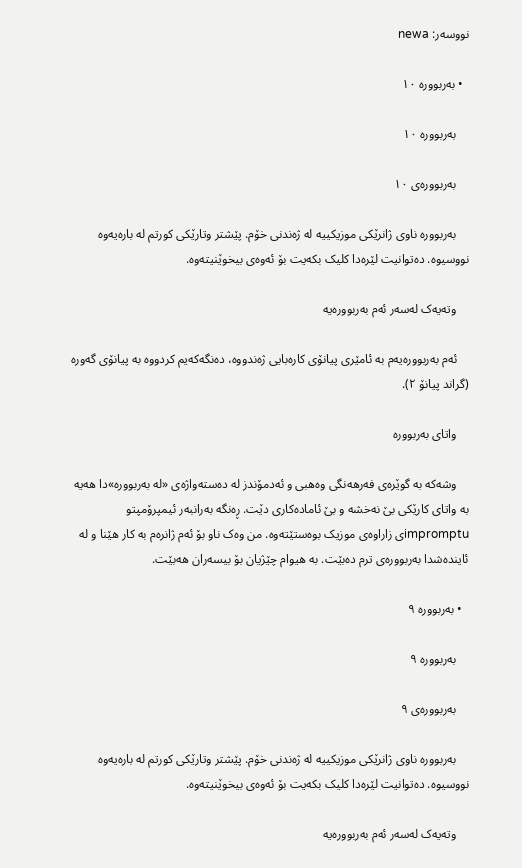نووسەر: newa

  • بەربوورە ١٠

    بەربوورە ١٠

    بەربوورەی ١٠

    بەربوورە ناوی ژانرێکی موزیکییە لە ژەندنی خۆم. پێشتر وتارێکی کورتم لە بارەیەوە نووسیوە. دەتوانیت لێرەدا کلیک بکەیت بۆ ئەوەی بیخوێنیتەوە.

    وتەیەک لەسەر ئەم بەربوورەیە

    ئەم بەربوورەیەم بە ئامێری پیانۆی کارەبایی ژەندووە، دەنگەکەیم کردووە بە پیانۆی گەورە (گراند پیانۆ ٢).

    واتای بەربوورە

    وشەکە بە گوێرەی فەرهەنگی وەهبی و ئەدمۆندز لە دەستەواژەی «لە بەربوورە»دا هەیە بە واتای کارێکی بێ نەخشە و بێ ئامادەکاری دێت. ڕەنگە بەرانبەر ئیمپرۆمپتو impromptuی زاراوەی موزیک بوەستێتەوە. من وەک ناو بۆ ئەم ژانرەم بە کار هێنا و لە ئایندەشدا بەربوورەی ترم دەبێت. بە هیوام چێژیان بۆ بیسەران هەبێت.

  • بەربوورە ٩

    بەربوورە ٩

    بەربوورەی ٩

    بەربوورە ناوی ژانرێکی موزیکییە لە ژەندنی خۆم. پێشتر وتارێکی کورتم لە بارەیەوە نووسیوە. دەتوانیت لێرەدا کلیک بکەیت بۆ ئەوەی بیخوێنیتەوە.

    وتەیەک لەسەر ئەم بەربوورەیە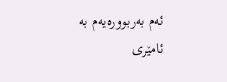ئەم بەربوورەیەم بە ئامێری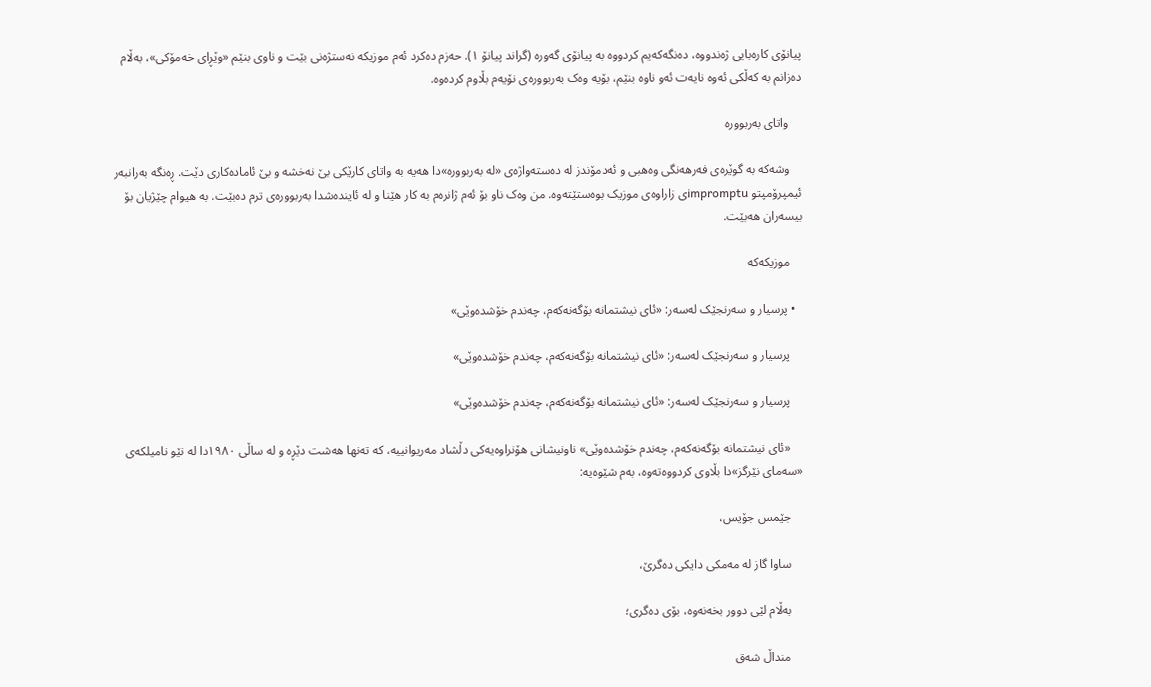پیانۆی کارەبایی ژەندووە، دەنگەکەیم کردووە بە پیانۆی گەورە (گراند پیانۆ ١). حەزم دەکرد ئەم موزیکە نەستژەنی بێت و ناوی بنێم «وێڕای خەمۆکی»، بەڵام دەزانم بە کەڵکی ئەوە نایەت ئەو ناوە بنێم، بۆیە وەک بەربوورەی نۆیەم بڵاوم کردەوە.

    واتای بەربوورە

    وشەکە بە گوێرەی فەرهەنگی وەهبی و ئەدمۆندز لە دەستەواژەی «لە بەربوورە»دا هەیە بە واتای کارێکی بێ نەخشە و بێ ئامادەکاری دێت. ڕەنگە بەرانبەر ئیمپرۆمپتو impromptuی زاراوەی موزیک بوەستێتەوە. من وەک ناو بۆ ئەم ژانرەم بە کار هێنا و لە ئایندەشدا بەربوورەی ترم دەبێت. بە هیوام چێژیان بۆ بیسەران هەبێت.

    موزیکەکە

  • پرسیار و سەرنجێک لەسەر: «ئای نیشتمانە بۆگەنەکەم، چەندم خۆشدەوێی»

    پرسیار و سەرنجێک لەسەر: «ئای نیشتمانە بۆگەنەکەم، چەندم خۆشدەوێی»

    پرسیار و سەرنجێک لەسەر: «ئای نیشتمانە بۆگەنەکەم، چەندم خۆشدەوێی»

    «ئای نیشتمانە بۆگەنەکەم، چەندم خۆشدەوێی» ناونیشانی هۆنراوەیەکی دڵشاد مەریوانییە، کە تەنها هەشت دێڕە و لە ساڵی ١٩٨٠دا لە نێو نامیلکەی «سەمای نێرگز»دا بڵاوی کردووەتەوە، بەم شێوەیە:

    جێمس جۆیس،

    ساوا گاز لە مەمکی دایکی دەگرێ،

    بەڵام لێی دوور بخەنەوە، بۆی دەگری؛

    منداڵ شەق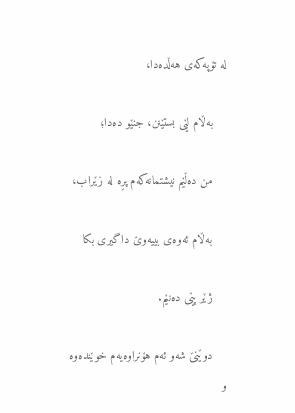لە تۆپەکەی هەڵدەدا،

    بەڵام لێی بستێنن، جنێو دەدا؛

    من دەڵێم نیشتمانەکەم پڕە لە زێراب،

    بەڵام ئەوەی بییەوێ داگیری بکا

    ژێر پێی دەنێم.

    دوێنێ شەو ئەم هۆنراوەیەم خوێندەوە و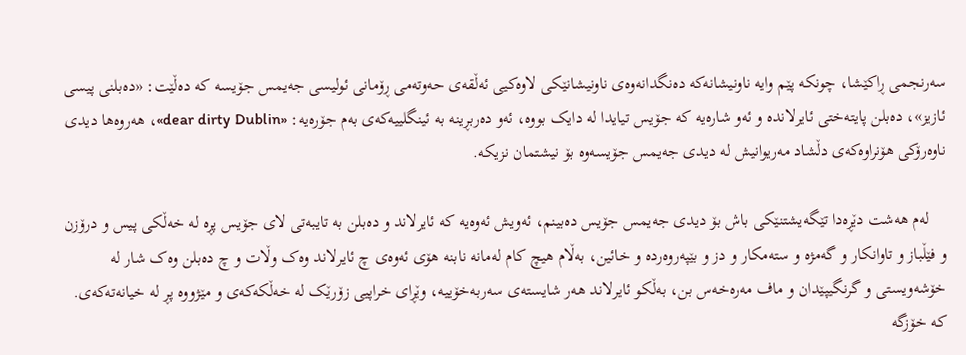سەرنجمی ڕاکێشا، چونکە پێم وایە ناونیشانەکە دەنگدانەوەی ناونیشانێکی لاوەکیی ئەڵقەی حەوتەمی ڕۆمانی ئولیسی جەیمس جۆیسە کە دەڵێت: «دەبلنی پیسی ئازیز»، دەبلن پایتەختی ئایرلاندە و ئەو شارەیە کە جۆیس تیایدا لە دایک بووە، ئەو دەربڕینە بە ئینگلییەکەی بەم جۆرەیە: «dear dirty Dublin»، هەروەها دیدی ناوەرۆکی هۆنراوەکەی دڵشاد مەریوانیش لە دیدی جەیمس جۆیسەوە بۆ نیشتمان نزیکە.

    لەم هەشت دێڕەدا تێگەیشتنێکی باش بۆ دیدی جەیمس جۆیس دەبینم، ئەویش ئەوەیە کە ئایرلاند و دەبلن بە تایبەتی لای جۆیس پڕە لە خەڵکی پیس و درۆزن و فێڵباز و تاوانکار و گەمژە و ستەمکار و دز و بێپەروەردە و خائین، بەڵام هیچ کام لەمانە نابنە هۆی ئەوەی چ ئایرلاند وەک وڵات و چ دەبلن وەک شار لە خۆشەویستی و گرنگیپێدان و ماف مەرەخەس بن، بەڵکو ئایرلاند هەر شایستەی سەربەخۆییە، وێڕای خراپیی زۆرێک لە خەڵکەکەی و مێژووە پڕ لە خیانەتەکەی. کە خۆزگە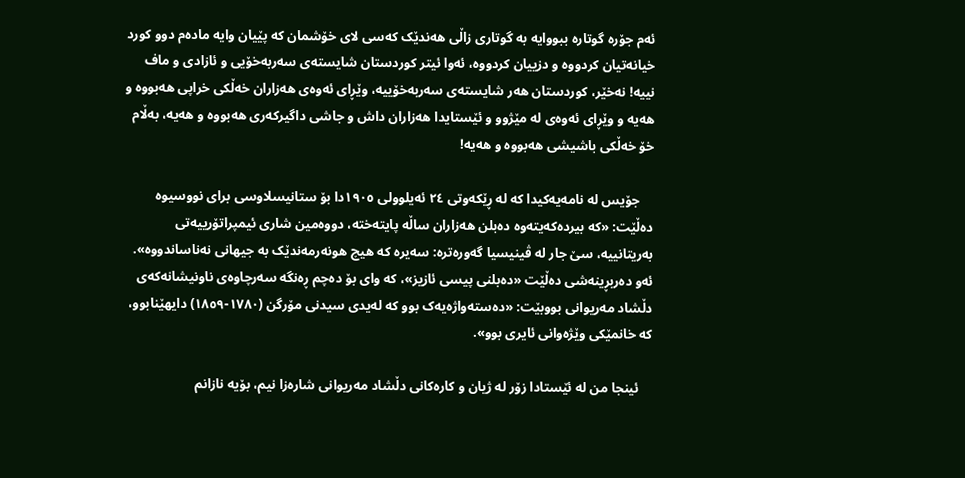ئەم جۆرە گوتارە ببووایە بە گوتاری زاڵی هەندێک کەسی لای خۆشمان کە پێیان وایە مادەم دوو کورد خیانەتیان کردووە و دزییان کردووە، ئەوا ئیتر کوردستان شایستەی سەربەخۆیی و ئازادی و ماف نییە! نەخێر، کوردستان هەر شایستەی سەربەخۆییە، وێڕای ئەوەی هەزاران خەڵکی خراپی هەبووە و هەیە و وێڕای ئەوەی لە مێژوو و ئێستایدا هەزاران داش و جاشی داگیرکەری هەبووە و هەیە، بەڵام خۆ خەڵکی باشیشی هەبووە و هەیە!

    جۆیس لە نامەیەکیدا کە لە ڕێکەوتی ٢٤ ئەیلوولی ١٩٠٥دا بۆ ستانیسلاوسی برای نووسیوە دەڵێت: «کە بیردەکەیتەوە دەبلن ھەزاران ساڵە پایتەختە، دووەمین شاری ئیمپراتۆرییەتی بەریتانییە، سێ جار لە ڤینیسیا گەورەترە: سەیرە کە ھیچ ھونەرمەندێک بە جیھانی نەناساندووە». ئەو دەربڕینەشی دەڵێت «دەبلنی پیسی ئازیز»، کە وای بۆ دەچم ڕەنگە سەرچاوەی ناونیشانەکەی دڵشاد مەریوانی بووبێت: «دەستەواژەیەک بوو کە لەیدی سیدنی مۆرگن (١٧٨٠-١٨٥٩) دایھێنابوو، کە خانمێکی وێژەوانی ئایری بوو».

    ئینجا من لە ئێستادا زۆر لە ژیان و کارەکانی دڵشاد مەریوانی شارەزا نیم، بۆیە نازانم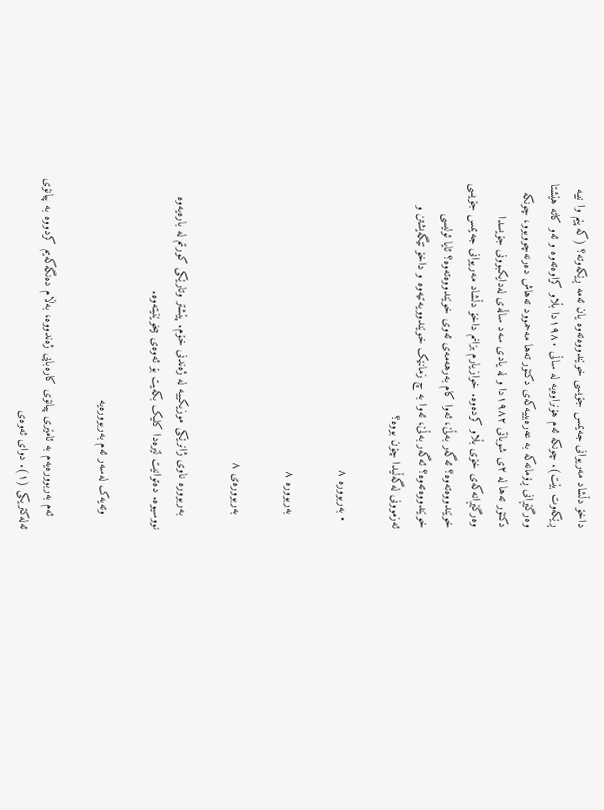داخۆ دڵشاد مەریوانی جەیمس جۆیسی خوێندووەتەوە یان ئەمە ڕێکەوتە؟ (کە پێم وا نییە ڕێکەوت بێت). چونکە ئەم هۆنراوەیە لە ساڵی ١٩٨٠دا بڵاو کراوەتەوە و ئەو کاتە هێشتا وەرگێڕانی ڕۆمانەکە بە عەرەبییەکەی دکتۆر تەها مەحموود تەهاش دەرنەچووبوو، چونکە دکتۆر تەها لە ٢ی شوباتی ١٩٨٢دا و لە یادی سەد ساڵەی لەدایکبوونی جۆیسدا وەرگێڕانەکەی خۆی بڵاو کردەوە. خوازیارم بزانم داخۆ دڵشاد مەریوانی جەیمس جۆیسی خوێندووەتەوە؟ ئەگەر بەڵێ، ئەوا کام بەرهەمەی ئەوی خوێندووەتەوە؟ ئایا ئولیسی خوێندووەتەوە؟ ئەگەر بەڵێ، ئەوا بە چ زمانێک خوێندوویەتیەوە و داخۆ تێگەیشتن و ئەزموونی لەگەڵیدا چۆن بووە؟

  • بەربوورە ٨

    بەربوورە ٨

    بەربوورەی ٨

    بەربوورە ناوی ژانرێکی موزیکییە لە ژەندنی خۆم. پێشتر وتارێکی کورتم لە بارەیەوە نووسیوە. دەتوانیت لێرەدا کلیک بکەیت بۆ ئەوەی بیخوێنیتەوە.

    وتەیەک لەسەر ئەم بەربوورەیە

    ئەم بەربوورەیەم بە ئامێری پیانۆی کارەبایی ژەندووە، بەڵام دەنگەکەیم کردووە بە پیانۆی ئەلەکتریکی (١). دوای ئەوەی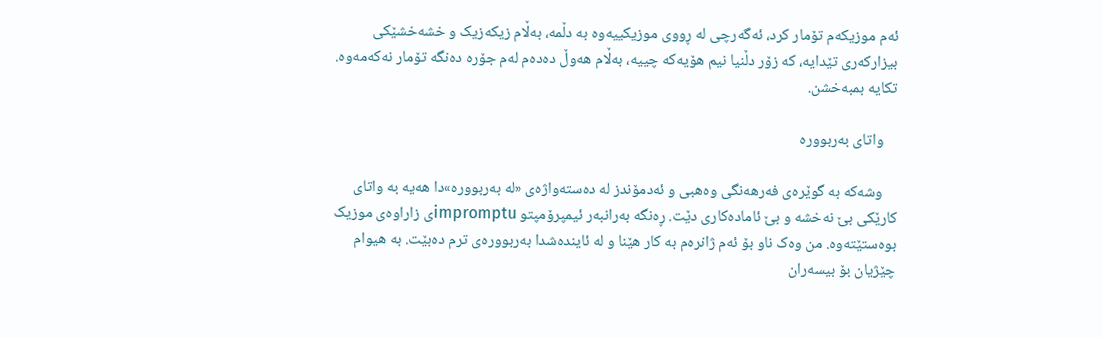ئەم موزیکەم تۆمار کرد، ئەگەرچی لە ڕووی موزیکییەوە بە دڵمە، بەڵام زیکەزیک و خشەخشێکی بیزارکەری تێدایە، کە زۆر دڵنیا نیم هۆیەکە چییە، بەڵام هەوڵ دەدەم لەم جۆرە دەنگە تۆمار نەکەمەوە. تکایە بمبەخشن.

    واتای بەربوورە

    وشەکە بە گوێرەی فەرهەنگی وەهبی و ئەدمۆندز لە دەستەواژەی «لە بەربوورە»دا هەیە بە واتای کارێکی بێ نەخشە و بێ ئامادەکاری دێت. ڕەنگە بەرانبەر ئیمپرۆمپتو impromptuی زاراوەی موزیک بوەستێتەوە. من وەک ناو بۆ ئەم ژانرەم بە کار هێنا و لە ئایندەشدا بەربوورەی ترم دەبێت. بە هیوام چێژیان بۆ بیسەران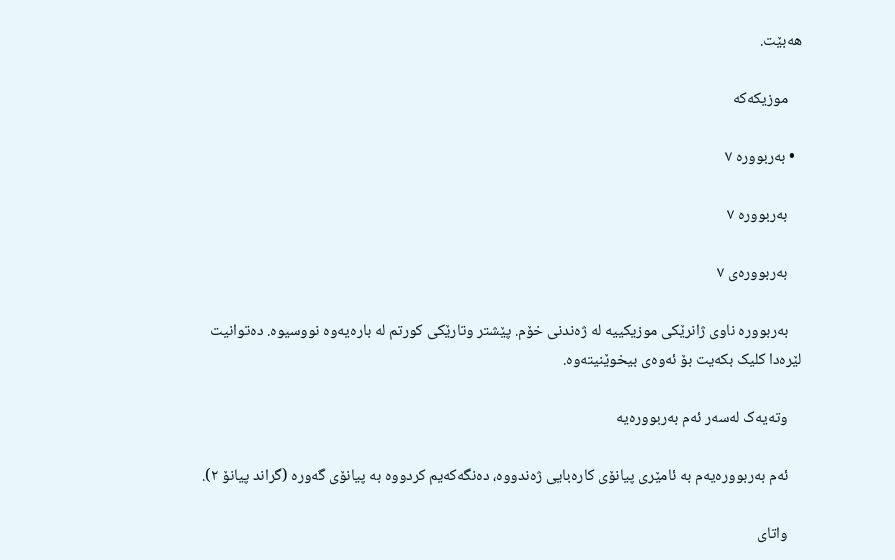هەبێت.

    موزیکەکە

  • بەربوورە ٧

    بەربوورە ٧

    بەربوورەی ٧

    بەربوورە ناوی ژانرێکی موزیکییە لە ژەندنی خۆم. پێشتر وتارێکی کورتم لە بارەیەوە نووسیوە. دەتوانیت لێرەدا کلیک بکەیت بۆ ئەوەی بیخوێنیتەوە.

    وتەیەک لەسەر ئەم بەربوورەیە

    ئەم بەربوورەیەم بە ئامێری پیانۆی کارەبایی ژەندووە، دەنگەکەیم کردووە بە پیانۆی گەورە (گراند پیانۆ ٢).

    واتای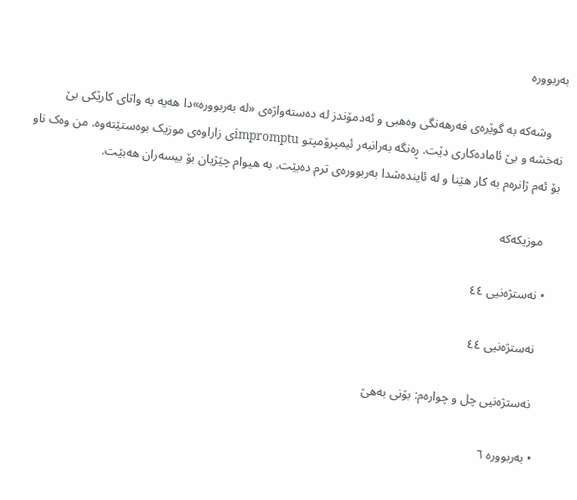بەربوورە

    وشەکە بە گوێرەی فەرهەنگی وەهبی و ئەدمۆندز لە دەستەواژەی «لە بەربوورە»دا هەیە بە واتای کارێکی بێ نەخشە و بێ ئامادەکاری دێت. ڕەنگە بەرانبەر ئیمپرۆمپتو impromptuی زاراوەی موزیک بوەستێتەوە. من وەک ناو بۆ ئەم ژانرەم بە کار هێنا و لە ئایندەشدا بەربوورەی ترم دەبێت. بە هیوام چێژیان بۆ بیسەران هەبێت.

    موزیکەکە

  • نەستژەنیی ٤٤

    نەستژەنیی ٤٤

    نەستژەنیی چل و چوارەم: بۆنی بە‌هێ

  • بەربوورە ٦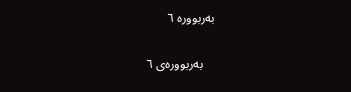بەربوورە ٦

    بەربوورەی ٦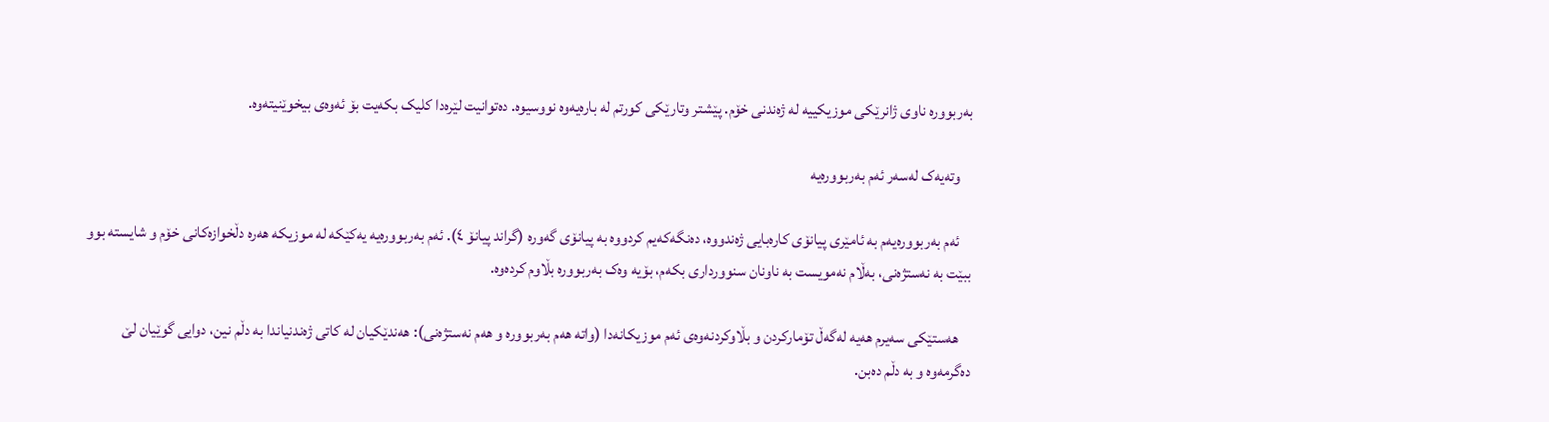بەربوورە ناوی ژانرێکی موزیکییە لە ژەندنی خۆم. پێشتر وتارێکی کورتم لە بارەیەوە نووسیوە. دەتوانیت لێرەدا کلیک بکەیت بۆ ئەوەی بیخوێنیتەوە.

    وتەیەک لەسەر ئەم بەربوورەیە

    ئەم بەربوورەیەم بە ئامێری پیانۆی کارەبایی ژەندووە، دەنگەکەیم کردووە بە پیانۆی گەورە (گراند پیانۆ ٤). ئەم بەربوورەیە یەکێکە لە موزیکە هەرە دڵخوازەکانی خۆم و شایستە بوو ببێت بە نەستژەنی، بەڵام نەمویست بە ناونان سنوورداری بکەم، بۆیە وەک بەربوورە بڵاوم کردەوە.

    هەستێکی سەیرم هەیە لەگەڵ تۆمارکردن و بڵاوکردنەوەی ئەم موزیکانەدا (واتە هەم بەربوورە و هەم نەستژەنی): هەندێکیان لە کاتی ژەندنیاندا بە دڵم نین، دوایی گوێیان لێ دەگرمەوە و بە دڵم دەبن.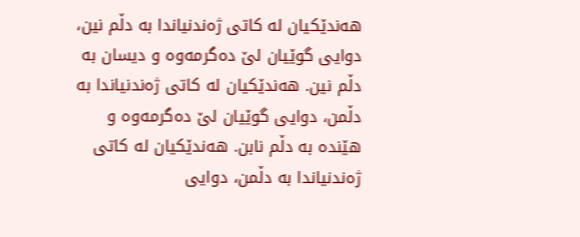هەندێکیان لە کاتی ژەندنیاندا بە دڵم نین، دوایی گوێیان لێ دەگرمەوە و دیسان بە دڵم نین. هەندێکیان لە کاتی ژەندنیاندا بە دڵمن، دوایی گوێیان لێ دەگرمەوە و هێندە بە دڵم نابن. هەندێکیان لە کاتی ژەندنیاندا بە دڵمن، دوایی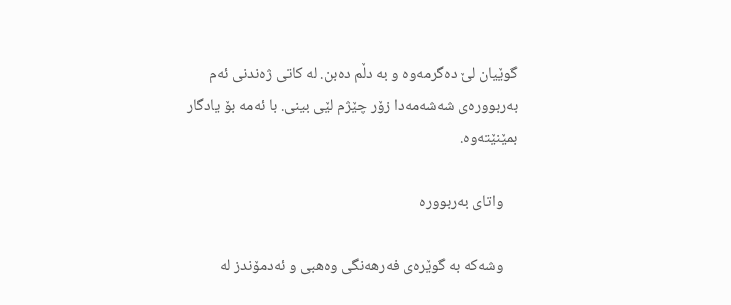گوێیان لێ دەگرمەوە و بە دڵم دەبن. لە کاتی ژەندنی ئەم بەربوورەی شەشەمەدا زۆر چێژم لێی بینی. با ئەمە بۆ یادگار بمێنێتەوە.

    واتای بەربوورە

    وشەکە بە گوێرەی فەرهەنگی وەهبی و ئەدمۆندز لە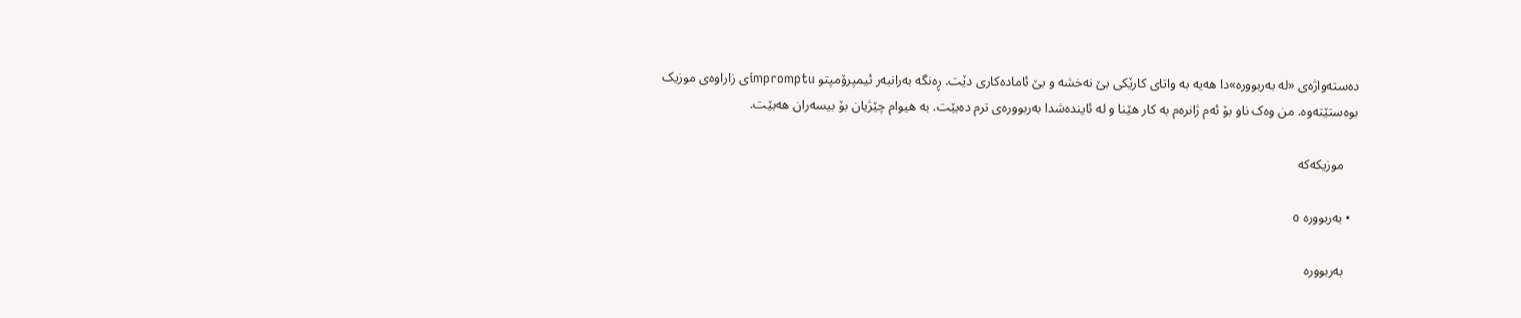دەستەواژەی «لە بەربوورە»دا هەیە بە واتای کارێکی بێ نەخشە و بێ ئامادەکاری دێت. ڕەنگە بەرانبەر ئیمپرۆمپتو impromptuی زاراوەی موزیک بوەستێتەوە. من وەک ناو بۆ ئەم ژانرەم بە کار هێنا و لە ئایندەشدا بەربوورەی ترم دەبێت. بە هیوام چێژیان بۆ بیسەران هەبێت.

    موزیکەکە

  • بەربوورە ٥

    بەربوورە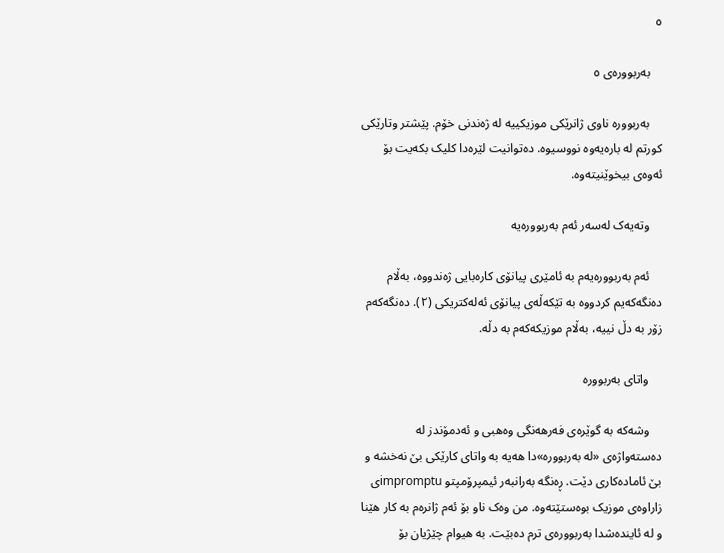٥

    بەربوورەی ٥

    بەربوورە ناوی ژانرێکی موزیکییە لە ژەندنی خۆم. پێشتر وتارێکی کورتم لە بارەیەوە نووسیوە. دەتوانیت لێرەدا کلیک بکەیت بۆ ئەوەی بیخوێنیتەوە.

    وتەیەک لەسەر ئەم بەربوورەیە

    ئەم بەربوورەیەم بە ئامێری پیانۆی کارەبایی ژەندووە، بەڵام دەنگەکەیم کردووە بە تێکەڵەی پیانۆی ئەلەکتریکی (٢). دەنگەکەم زۆر بە دڵ نییە، بەڵام موزیکەکەم بە دڵە.

    واتای بەربوورە

    وشەکە بە گوێرەی فەرهەنگی وەهبی و ئەدمۆندز لە دەستەواژەی «لە بەربوورە»دا هەیە بە واتای کارێکی بێ نەخشە و بێ ئامادەکاری دێت. ڕەنگە بەرانبەر ئیمپرۆمپتو impromptuی زاراوەی موزیک بوەستێتەوە. من وەک ناو بۆ ئەم ژانرەم بە کار هێنا و لە ئایندەشدا بەربوورەی ترم دەبێت. بە هیوام چێژیان بۆ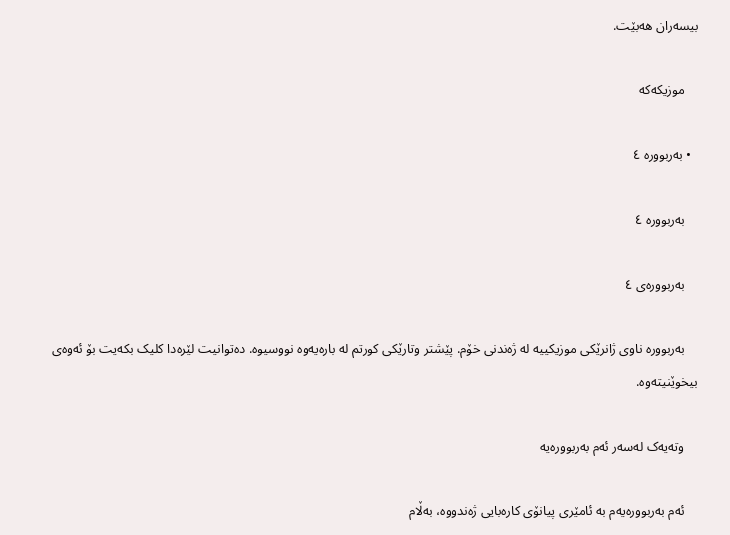بیسەران هەبێت.

    موزیکەکە

  • بەربوورە ٤

    بەربوورە ٤

    بەربوورەی ٤

    بەربوورە ناوی ژانرێکی موزیکییە لە ژەندنی خۆم. پێشتر وتارێکی کورتم لە بارەیەوە نووسیوە. دەتوانیت لێرەدا کلیک بکەیت بۆ ئەوەی بیخوێنیتەوە.

    وتەیەک لەسەر ئەم بەربوورەیە

    ئەم بەربوورەیەم بە ئامێری پیانۆی کارەبایی ژەندووە، بەڵام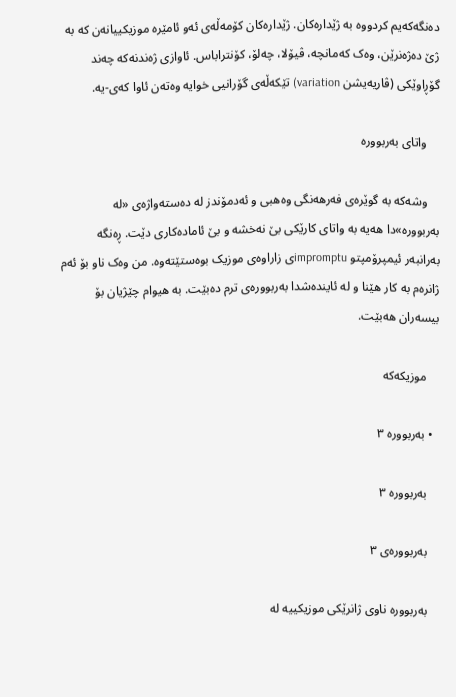دەنگەکەیم کردووە بە ژێدارەکان. ژێدارەکان کۆمەڵەی ئەو ئامێرە موزیکییانەن کە بە ژێ دەژەنرێن، وەک کەمانچە، ڤیۆلا، چەلۆ، کۆنتراباس. ئاوازی ژەندنەکە چەند گۆڕاوێکی (ڤاریەیشن variation) تێکەڵەی گۆرانیی خوایە وەتەن ئاوا کەی-یە.

    واتای بەربوورە

    وشەکە بە گوێرەی فەرهەنگی وەهبی و ئەدمۆندز لە دەستەواژەی «لە بەربوورە»دا هەیە بە واتای کارێکی بێ نەخشە و بێ ئامادەکاری دێت. ڕەنگە بەرانبەر ئیمپرۆمپتو impromptuی زاراوەی موزیک بوەستێتەوە. من وەک ناو بۆ ئەم ژانرەم بە کار هێنا و لە ئایندەشدا بەربوورەی ترم دەبێت. بە هیوام چێژیان بۆ بیسەران هەبێت.

    موزیکەکە

  • بەربوورە ٣

    بەربوورە ٣

    بەربوورەی ٣

    بەربوورە ناوی ژانرێکی موزیکییە لە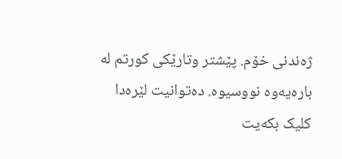ژەندنی خۆم. پێشتر وتارێکی کورتم لە بارەیەوە نووسیوە. دەتوانیت لێرەدا کلیک بکەیت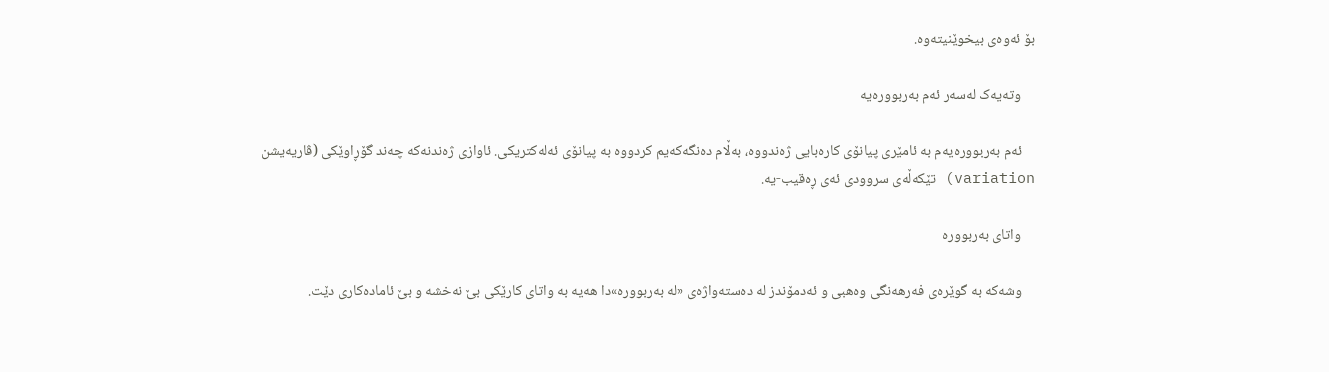بۆ ئەوەی بیخوێنیتەوە.

    وتەیەک لەسەر ئەم بەربوورەیە

    ئەم بەربوورەیەم بە ئامێری پیانۆی کارەبایی ژەندووە، بەڵام دەنگەکەیم کردووە بە پیانۆی ئەلەکتریکی. ئاوازی ژەندنەکە چەند گۆڕاوێکی (ڤاریەیشن variation) تێکەڵەی سروودی ئەی ڕەقیب-یە.

    واتای بەربوورە

    وشەکە بە گوێرەی فەرهەنگی وەهبی و ئەدمۆندز لە دەستەواژەی «لە بەربوورە»دا هەیە بە واتای کارێکی بێ نەخشە و بێ ئامادەکاری دێت.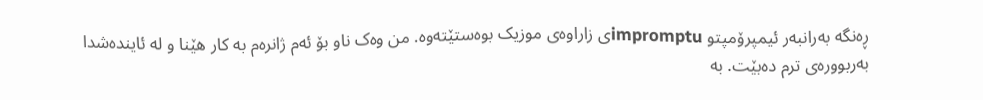ڕەنگە بەرانبەر ئیمپرۆمپتو impromptuی زاراوەی موزیک بوەستێتەوە. من وەک ناو بۆ ئەم ژانرەم بە کار هێنا و لە ئایندەشدا بەربوورەی ترم دەبێت. بە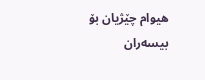هیوام چێژیان بۆ بیسەران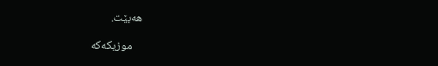هەبێت.

    موزیکەکە